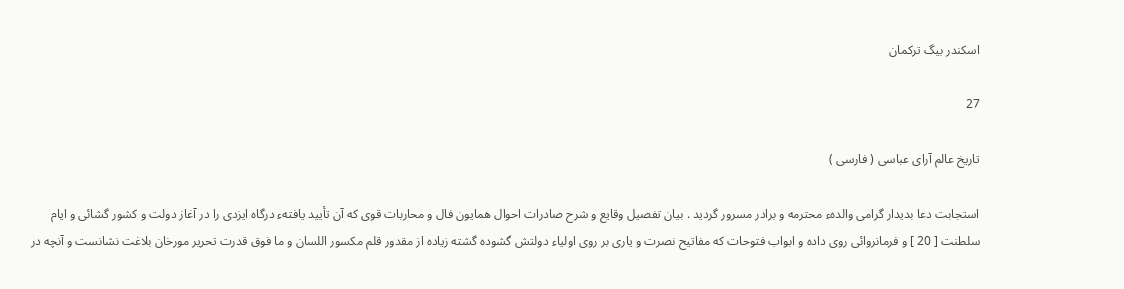اسكندر بيگ تركمان

27

تاريخ عالم آراى عباسى ( فارسى )

استجابت دعا بديدار گرامى والدهء محترمه و برادر مسرور گرديد . بيان تفصيل وقايع و شرح صادرات احوال همايون فال و محاربات قوى كه آن تأييد يافتهء درگاه ايزدى را در آغاز دولت و كشور گشائى و ايام سلطنت [ 20 ] و فرمانروائى روى داده و ابواب فتوحات كه مفاتيح نصرت و يارى بر روى اولياء دولتش گشوده گشته زياده از مقدور قلم مكسور اللسان و ما فوق قدرت تحرير مورخان بلاغت نشانست و آنچه در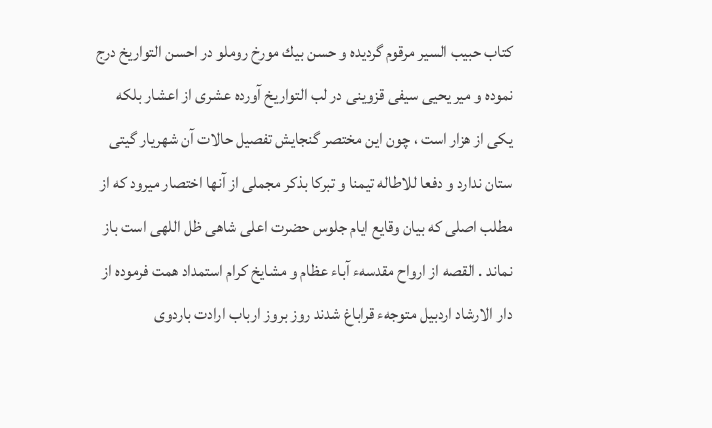كتاب حبيب السير مرقوم گرديده و حسن بيك مورخ روملو در احسن التواريخ درج نموده و مير يحيى سيفى قزوينى در لب التواريخ آورده عشرى از اعشار بلكه يكى از هزار است ، چون اين مختصر گنجايش تفصيل حالات آن شهريار گيتى ستان ندارد و دفعا للاطاله تيمنا و تبركا بذكر مجملى از آنها اختصار ميرود كه از مطلب اصلى كه بيان وقايع ايام جلوس حضرت اعلى شاهى ظل اللهى است باز نماند . القصه از ارواح مقدسهء آباء عظام و مشايخ كرام استمداد همت فرموده از دار الارشاد اردبيل متوجهء قراباغ شدند روز بروز ارباب ارادت باردوى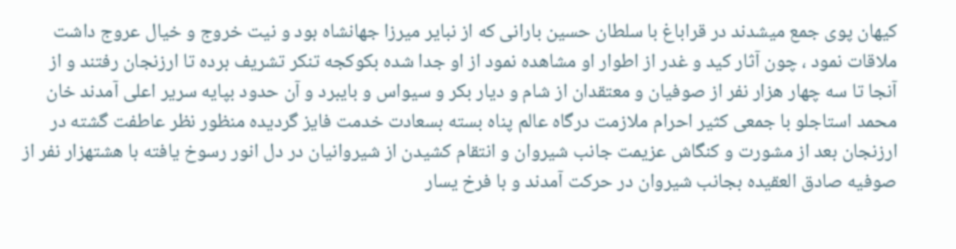كيهان پوى جمع ميشدند در قراباغ با سلطان حسين بارانى كه از نباير ميرزا جهانشاه بود و نيت خروج و خيال عروج داشت ملاقات نمود ، چون آثار كيد و غدر از اطوار او مشاهده نمود از او جدا شده بكوكجه تنكر تشريف برده تا ارزنجان رفتند و از آنجا تا سه چهار هزار نفر از صوفيان و معتقدان از شام و ديار بكر و سيواس و بايبرد و آن حدود بپايه سرير اعلى آمدند خان محمد استاجلو با جمعى كثير احرام ملازمت درگاه عالم پناه بسته بسعادت خدمت فايز گرديده منظور نظر عاطفت گشته در ارزنجان بعد از مشورت و كنگاش عزيمت جانب شيروان و انتقام كشيدن از شيروانيان در دل انور رسوخ يافته با هشتهزار نفر از صوفيه صادق العقيده بجانب شيروان در حركت آمدند و با فرخ يسار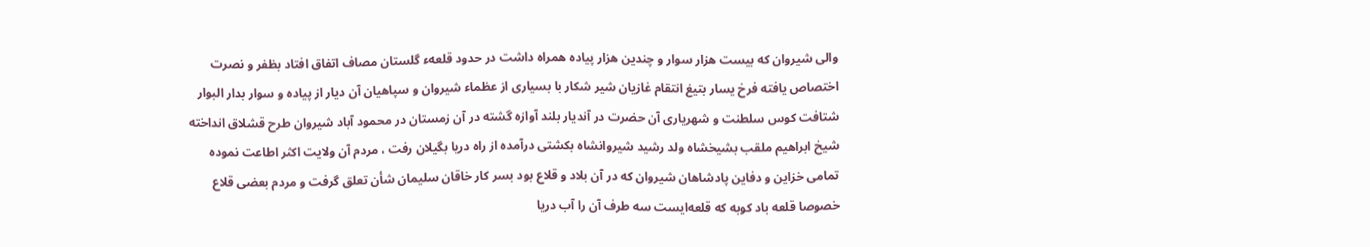والى شيروان كه بيست هزار سوار و چندين هزار پياده همراه داشت در حدود قلعهء گلستان مصاف اتفاق افتاد بظفر و نصرت اختصاص يافته فرخ يسار بتيغ انتقام غازيان شير شكار با بسيارى از عظماء شيروان و سپاهيان آن ديار از پياده و سوار بدار البوار شتافت كوس سلطنت و شهريارى آن حضرت در آنديار بلند آوازه گشته در آن زمستان در محمود آباد شيروان طرح قشلاق انداخته شيخ ابراهيم ملقب بشيخشاه ولد رشيد شيروانشاه بكشتى درآمده از راه دريا بگيلان رفت ، مردم آن ولايت اكثر اطاعت نموده تمامى خزاين و دفاين پادشاهان شيروان كه در آن بلاد و قلاع بود بسر كار خاقان سليمان شأن تعلق گرفت و مردم بعضى قلاع خصوصا قلعه باد كوبه كه قلعه‌ايست سه طرف آن را آب دريا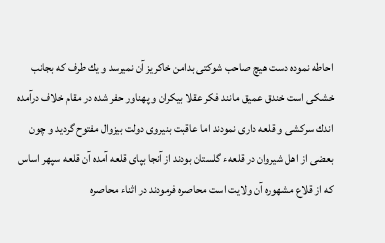احاطه نموده دست هيچ صاحب شوكتى بدامن خاكريز آن نميرسد و يك طرف كه بجانب خشكى است خندق عميق مانند فكر عقلا بيكران و پهناور حفر شده در مقام خلاف درآمده اندك سركشى و قلعه دارى نمودند اما عاقبت بنيروى دولت بيزوال مفتوح گرديد و چون بعضى از اهل شيروان در قلعهء گلستان بودند از آنجا بپاى قلعه آمده آن قلعه سپهر اساس كه از قلاع مشهوره آن ولايت است محاصره فرمودند در اثناء محاصره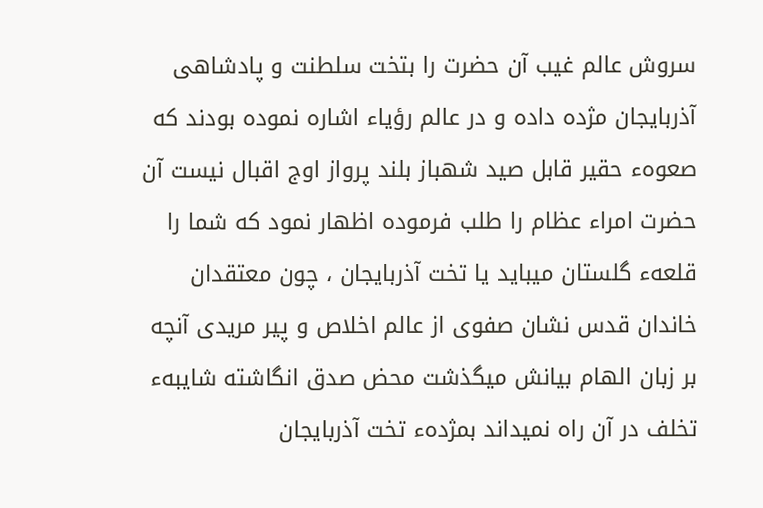سروش عالم غيب آن حضرت را بتخت سلطنت و پادشاهى آذربايجان مژده داده و در عالم رؤياء اشاره نموده بودند كه صعوهء حقير قابل صيد شهباز بلند پرواز اوج اقبال نيست آن حضرت امراء عظام را طلب فرموده اظهار نمود كه شما را قلعهء گلستان ميبايد يا تخت آذربايجان ، چون معتقدان خاندان قدس نشان صفوى از عالم اخلاص و پير مريدى آنچه بر زبان الهام بيانش ميگذشت محض صدق انگاشته شايبهء تخلف در آن راه نميداند بمژدهء تخت آذربايجان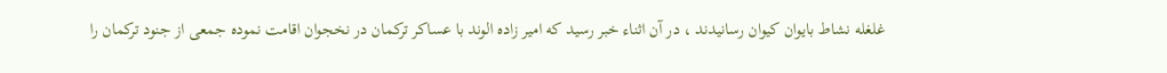غلغله نشاط بايوان كيوان رسانيدند ، در آن اثناء خبر رسيد كه امير زاده الوند با عساكر تركمان در نخجوان اقامت نموده جمعى از جنود تركمان را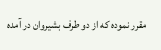مقرر نموده كه از دو طرف بشيروان در آمده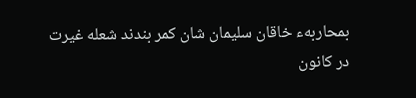بمحاربهء خاقان سليمان شان كمر بندند شعله غيرت در كانون